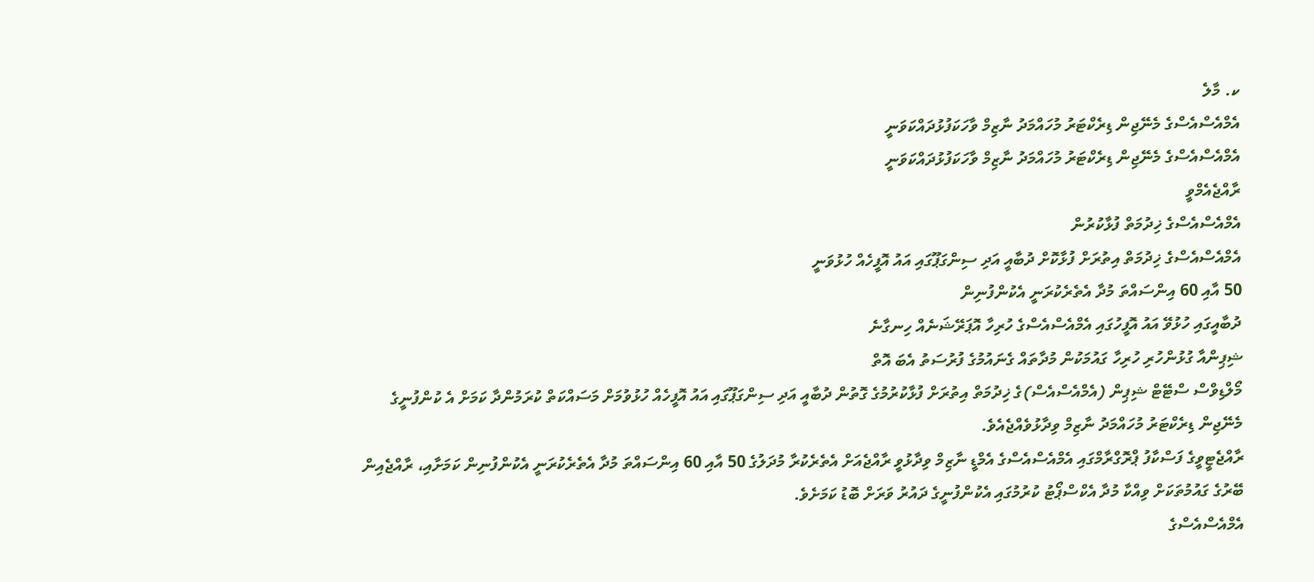ކ. މާލެ
އެމްއެސްއެސްގެ މެނޭޖިން ޑިރެކްޓަރު މުހައްމަދު ނާޒިމް ވާހަކަފުޅުދައްކަވަނީ
އެމްއެސްއެސްގެ މެނޭޖިން ޑިރެކްޓަރު މުހައްމަދު ނާޒިމް ވާހަކަފުޅުދައްކަވަނީ
ރާއްޖެއެމްވީ
އެމްއެސްއެސްގެ ޚިދުމަތް ފުޅާކުރުން
އެމްއެސްއެސްގެ ޚިދުމަތް އިތުރަށް ފުޅާކޮށް ދުބާއީ އަދި ސިންގަޕޫގައި އައު އޮފީހެއް ހުޅުވަނީ
50 އާއި 60 އިންސައްތަ މުދާ އެތެރެކުރަނީ އެކުންފުނިން
ދުބާއީގައި ހުޅުވޭ އައު އޮފީހުގައި އެމްއެސްއެސްގެ ހުރިހާ އޮޕަރޭޝަނެއް ހިނގާނެ
ޝިޕިންއާ ގުޅުންހުރި ހުރިހާ ގައުމަކުން މުދާތައް ގެނައުމުގެ ފުރުސަތު އެބަ އޮތް
މޯލްޑިވްސް ސްޓޭޓް ޝިޕިން (އެމްއެސްއެސް)ގެ ޚިދުމަތް އިތުރަށް ފުޅާކުރުމުގެ ގޮތުން ދުބާއީ އަދި ސިންގަޕޫގައި އައު އޮފީހެއް ހުޅުވުމަށް މަސައްކަތް ކުރަމުންދާ ކަމަށް އެ ކުންފުނީގެ މެނޭޖިން ޑިރެކްޓަރު މުހައްމަދު ނާޒިމް ވިދާޅުވެއްޖެއެވެ.
ރާއްޖެޓީވީގެ ފަސްކާފު ޕްރޮގްރާމްގައި އެމްއެސްއެސްގެ އެމްޑީ ނާޒިމް ވިދާޅުވީ ރާއްޖެއަށް އެތެރެކުރާ މުދަލުގެ 50 އާއި 60 އިންސައްތަ މުދާ އެތެރެކުރަނީ އެކުންފުނިން ކަމަށާއި، ރާއްޖެއިން ބޭރުގެ ގައުމުތަކަށް ވިއްކާ މުދާ އެކްސްޕޯޓު ކުރުމުގައި އެކުންފުނީގެ ދައުރު ވަރަށް ބޮޑު ކަމަށެވެ.
އެމްއެސްއެސްގެ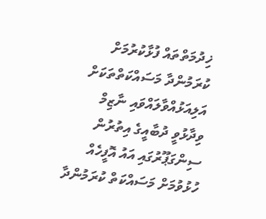ޚިދުމަތްތައް ފުޅާކުރުމަށް ކުރަމުންދާ މަސައްކަތްތަކަށް އަލިއަޅުއްވާލައްވައި ނާޒިމް ވިދާޅުވީ ދުބާއީގެ އިތުރުން ސިންގަޕޫރުގައި އައު އޮފީހެއް ހުޅުވުމަށް މަސައްކަތް ކުރަމުންދާ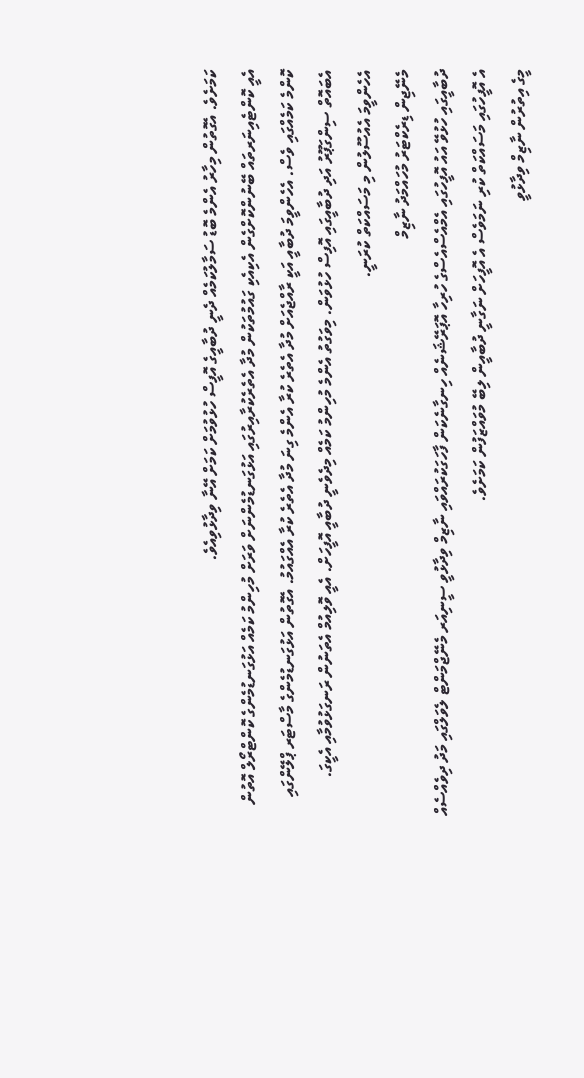ކަމަށެވެ. އެގޮތުން މިހާރު އެންމެ ބޮޑު ސަމާލުކަމެއް ދެނީ ދުބާއީގެ އޮފީސް ހުޅުވުމަށް ކަމަށް އޭނާ ވިދާޅުވިއެވެ.
އެއީ ކޮންޓެއިނަރތައް ބޭނުންކޮށްގެން އެކިއެކި ގައުމުތަކުން މުދާ އެތެރެކުރާއިރުގައި އަޅުގަނޑުމެންނަށް ވަރަށް މުހިންމު ކަމެއް އަޅުގަނޑުމެންގެ ކޮންޓްރޯލް އޮތުން ކޮންމެ ކަމެއްގައި ވެސް. އެހެންވީމަ ދުބާއީ އަކީ ރާއްޖެއަށް މުދާ އެތެރެ ކުރާ އެންމެ ގިނަ މުދާ އެތެރެ ކުރާ އެއްގައުމު. އެގޮތުން އަޅުގަނޑުމެންގެ މާސްޓަރ ޕްލޭންގައި އެބައޮތް ސިންގަޕޫރު އަދި ދުބާއީގައި އޮފިސް ހުޅުވަން. މިވަގުތު އެންމެ މުހިންމު ކަމެއް މިދެވެނީ ދުބާއީ އޮފީހަށް. އެއީ ވޮލިއުމް އެތަނުން ރަނގަޅުވުމާއި އެކީގަ. އެހެންވީމަ އެއުސޫލުން މި މަސައްކަތް ކުރަނީ.
މެނޭޖިން ޑިރެކްޓަރު މުހައްމަދު ނާޒިމް
ދުބާއީގައި ހުޅުވޭ އައު އޮފީހުގައި އެމްއެސްއެސްގެ ހުރިހާ އޮޕަރޭޝަނެއް ހިނގާނެކަން ފާހަގަކުރައްވައި ނާޒިމް ވިދާޅުވީ ސީނިއަރ މެނޭޖްމަންޓް ލެވަލްގައި މަދު ދިވެއްސެއް އެ އޮފީހުގައި މަސައްކަތް ކުރި ނަމަވެސް އެ އޮފީހަށް ނަގާނީ ދުބާއީން ލިބޭ މުވައްޒަފުން ކަމަށެވެ.
މީގެ އިތުރުން ނާޒިމް ވިދާޅުވީ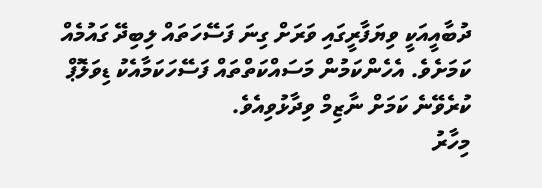ދުބާއީއަކީ ވިޔަފާރީގައި ވަރަށް ގިނަ ފަސޭހަތައް ލިބިދޭ ގައުމެއް ކަމަށެވެ. އެހެންކަމުން މަސައްކަތްތައް ފަސޭހަކަމާއެކު ޑިވަލޮޕް ކުރެވޭނެ ކަމަށް ނާޒިމް ވިދާޅުވިއެވެ.
މިހާރު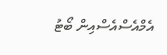އެމްއެސްއެސްއިން ބޯޓު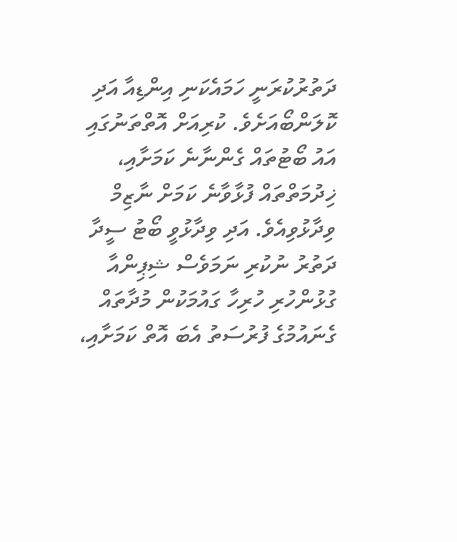ދަތުރުކުރަނީ ހަމައެކަނި އިންޑިއާ އަދި ކޮލަންބޯއަށެވެ. ކުރިއަށް އޮތްތަނުގައި އައު ބޯޓުތައް ގެންނާނެ ކަމަށާއި، ޚިދުމަތްތައް ފުޅާވާނެ ކަމަށް ނާޒިމް ވިދާޅުވިއެވެ. އަދި ވިދާޅުވީ ބޯޓު ސީދާ ދަތުރު ނުކުރި ނަމަވެސް ޝިޕިންއާ ގުޅުންހުރި ހުރިހާ ގައުމަކުން މުދާތައް ގެނައުމުގެ ފުރުސަތު އެބަ އޮތް ކަމަށާއި،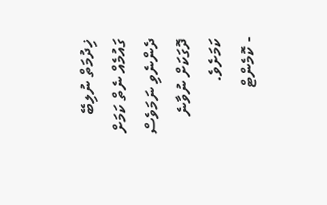ޚިދުމަތް ނުލިބޭ ގައުމެއް ނެތް ކަމަށް ދެންނެވި ނަމަވެސް ދޮގަކަށް ނުވާނެ ކަމަށެވެ.
- ކޮމެންޓް